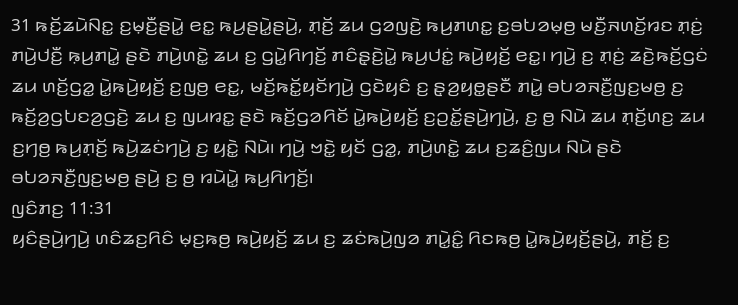31 ꤒꤢꤩ꤬ꤘꤣꤧꤡꤢ꤭ ꤢ꤬ꤗ꤫ꤢꤪ꤬ꤔꤣꤧ꤭ ꤕꤢ꤭ ꤒꤣ꤬ꤔꤣꤧ꤭ꤔꤣꤧ꤬, ꤊ꤫ꤢꤩ꤬ ꤘꤣ ꤞꤤꤜꤢꤧ꤬ ꤒꤣ꤬ꤊꤛꤢ꤭ ꤢ꤬ꤋꤝꤤꤗ꤫ꤥ꤬ ꤗꤢꤪ꤬ꤏꤛꤢꤩ꤬ꤙꤢ ꤊ꤫ꤢꤦ꤬ ꤊꤣꤧ꤬ꤓꤢꤪ꤬ ꤒ꤫ꤣ꤬ꤊꤣꤧ꤭ ꤔꤢꤧ ꤊꤣꤧ꤬ꤛꤢꤧ꤭ ꤘꤣ ꤢ꤬ ꤞꤣꤧ꤭ꤖꤚꤢꤩ꤬ ꤊꤢꤨꤔ꤫ꤢꤧ꤬ꤣꤧ꤭ ꤒꤣ꤬ꤓꤢꤦ꤭ ꤒꤣꤧ꤬ꤟꤢꤩ꤬ ꤕꤢ꤭꤯ ꤚꤣꤧ꤬ ꤢ꤬ ꤊ꤫ꤢꤦ꤬ ꤘꤢꤧ꤬ꤒꤢꤩ꤬ꤞꤢꤦ ꤘꤣ ꤛꤢꤩ꤬ꤞꤤ꤭ ꤣꤧ꤭ꤒꤣꤧ꤬ꤟꤢꤩ꤬ ꤢ꤬ꤜꤥ꤬ ꤕꤢ꤭, ꤗꤢꤩ꤬ꤒꤢꤩ꤭ꤟꤢꤩꤚꤣꤧ꤬ ꤞꤢꤧꤟꤢꤨ ꤢ꤬ ꤔ꤫ꤤ꤬ꤟꤥ꤭ꤔꤢꤪ ꤊꤣꤧ꤭ ꤋꤝꤤꤏꤢꤪ꤬ꤜꤢ꤬ꤗꤥ꤬ ꤢ꤬ ꤒꤢꤩ꤬ꤤ꤬ꤞꤝꤢꤤ꤬ꤞꤢꤧ꤬ ꤘꤣ ꤢ꤬ ꤜꤣꤙꤢ꤭ ꤔꤢꤧ ꤒꤢꤩ꤬ꤞꤤꤖꤢꤩ ꤣꤧ꤭ꤒꤣꤧ꤬ꤟꤢꤩ꤬ ꤢ꤬ꤑꤢꤩ꤭ꤔꤣꤧ꤬ꤚꤣꤧ꤬, ꤢ꤬ ꤥ꤬ ꤡꤣꤧ ꤘꤣ ꤊ꤫ꤢꤩ꤬ꤛꤢ꤬ ꤘꤣ ꤢ꤬ꤚꤥ꤬ ꤒꤣ꤬ꤊ꤫ꤢꤩ꤬ ꤒꤣꤧ꤬ꤘꤢꤦꤚꤣꤧ꤬ ꤢ꤬ ꤟꤢꤧ꤭ ꤡꤣꤧ꤯ ꤚꤣꤧ꤬ ꤠꤢꤧ꤭ ꤟꤢꤩ ꤞꤤ꤭, ꤊꤣꤧ꤬ꤛꤢꤧ꤭ ꤘꤣ ꤢ꤬ꤘꤢꤨ꤬ꤜꤣ ꤡꤣꤧ ꤔꤢꤧ ꤋꤝꤤꤏꤢꤪ꤬ꤜꤢ꤬ꤗꤥ꤬ ꤔꤣꤧ꤬ ꤢ꤬ ꤥ꤬ ꤙꤣꤧꤣꤧ꤭ ꤒꤣ꤬ꤖꤚꤢꤩ꤬꤯
ꤜꤢꤨꤊꤢ꤬ 11:31
ꤟꤢꤨꤔꤣꤧ꤬ꤚꤣꤧ꤬ ꤛꤢꤨꤘꤢ꤬ꤖꤢꤨ ꤗ꤫ꤢ꤬ꤒꤥ꤬ ꤒꤣꤧ꤬ꤟꤢꤩ꤬ ꤘꤣ ꤢ꤬ ꤘꤢꤦꤒꤣꤧ꤬ꤜꤤ ꤊꤣꤧ꤭ꤢꤨ꤭ ꤖꤢꤒꤥ꤬ ꤣꤧ꤭ꤒꤣꤧ꤬ꤟꤢꤩ꤬ꤔꤣꤧ꤬, ꤊꤢꤩ꤬ ꤢ꤬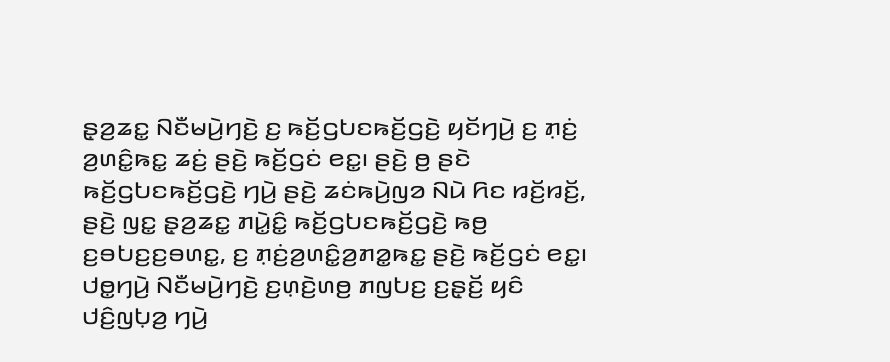ꤔ꤫ꤤ꤬ꤘꤢ꤭ ꤡꤢꤪꤗꤣꤧ꤬ꤚꤢꤧ꤬ ꤢ꤬ ꤒꤢꤩ꤬ꤞꤝꤢꤒꤢꤩ꤬ꤞꤢꤧ꤬ ꤟꤢꤩꤚꤣꤧ꤬ ꤢ꤬ ꤊ꤫ꤢꤦ꤬ ꤤ꤬ꤛꤢꤨ꤭ꤒꤢ꤭ ꤘꤢꤦ꤬ ꤔꤢꤧ꤬ ꤒꤢꤩ꤬ꤞꤢꤦ ꤕꤢ꤭꤯ ꤔꤢꤧ꤬ ꤥ꤬ ꤔꤢꤧ ꤒꤢꤩ꤬ꤞꤝꤢꤒꤢꤩ꤬ꤞꤢꤧ꤬ ꤚꤣꤧ꤬ ꤔꤢꤧ꤬ ꤘꤢꤦꤒꤣꤧ꤬ꤜꤤ ꤡꤣꤧ ꤖꤢ ꤙꤢꤩ꤬ꤙꤢꤩ꤬, ꤔꤢꤧ꤬ ꤜꤢ꤭ ꤔ꤫ꤤ꤬ꤘꤢ꤭ ꤊꤣꤧ꤭ꤢꤨ꤭ ꤒꤢꤩ꤬ꤞꤝꤢꤒꤢꤩ꤬ꤞꤢꤧ꤬ ꤒꤥ꤬ ꤢ꤬ꤋꤝꤢ꤬ꤢ꤬ꤋꤛꤢ꤭, ꤢ꤬ ꤊ꤫ꤢꤦ꤬ꤤ꤬ꤛꤢꤨ꤭ꤤ꤬ꤊꤤ꤭ꤒꤢ꤭ ꤔꤢꤧ꤬ ꤒꤢꤩ꤬ꤞꤢꤦ ꤕꤢ꤭꤯
ꤓꤥ꤭ꤚꤣꤧ꤬ ꤡꤢꤪꤗꤣꤧ꤬ꤚꤢꤧ꤬ ꤢ꤬ꤛ꤫ꤢꤧ꤬ꤛꤥ꤬ ꤊꤜꤝꤢ꤬ ꤢ꤬ꤔ꤫ꤢꤩ꤬ ꤟꤢꤨ ꤓꤢꤨ꤬ꤜꤝ꤫ꤤ꤬ ꤚꤣꤧ꤬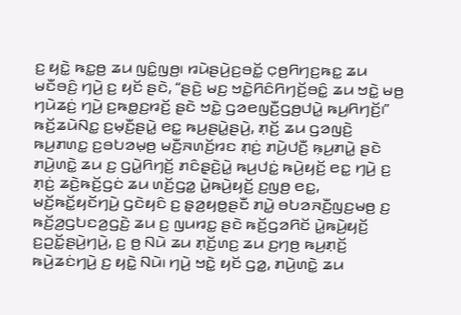ꤢ꤬ ꤟꤢꤧ꤭ ꤒꤢ꤭ꤥ꤬ ꤘꤣ ꤜꤢꤨ꤭ꤜꤥ꤬꤯ ꤙꤣꤧꤔꤣꤧ꤬ꤢ꤬ꤋꤢꤩ꤭ ꤍ꤫ꤥ꤬ꤖꤚꤢ꤬ꤒꤢ꤭ ꤘꤣ ꤗꤢꤪꤋꤢꤨ꤬ ꤚꤣꤧ꤬ ꤢ꤬ ꤟꤢꤩ ꤔꤢꤧ, “ꤔꤢꤧ꤬ ꤗꤢ꤬ ꤠꤢꤧ꤭ꤖꤢꤨꤖꤚꤢꤩ꤬ꤋꤢꤨ꤭ ꤘꤣ ꤠꤢꤧ꤭ ꤗꤥ꤬ ꤚꤣꤧꤘꤢꤦ꤬ ꤚꤣꤧ꤬ ꤢ꤬ꤒꤥ꤭ꤢ꤬ꤙꤢꤩ꤬ ꤔꤢꤧ ꤠꤢꤧ꤭ ꤞꤤꤕꤜꤢꤪ꤬ꤞꤥ꤬ꤓꤣꤧ꤭ ꤒꤣ꤬ꤖꤚꤢꤩ꤬꤯”
ꤒꤢꤩ꤬ꤘꤣꤧꤡꤢ꤭ ꤢ꤬ꤗ꤫ꤢꤪ꤬ꤔꤣꤧ꤭ ꤕꤢ꤭ ꤒꤣ꤬ꤔꤣꤧ꤭ꤔꤣꤧ꤬, ꤊ꤫ꤢꤩ꤬ ꤘꤣ ꤞꤤꤜꤢꤧ꤬ ꤒꤣ꤬ꤊꤛꤢ꤭ ꤢ꤬ꤋꤝꤤꤗ꤫ꤥ꤬ ꤗꤢꤪ꤬ꤏꤛꤢꤩ꤬ꤙꤢ ꤊ꤫ꤢꤦ꤬ ꤊꤣꤧ꤬ꤓꤢꤪ꤬ ꤒ꤫ꤣ꤬ꤊꤣꤧ꤭ ꤔꤢꤧ ꤊꤣꤧ꤬ꤛꤢꤧ꤭ ꤘꤣ ꤢ꤬ ꤞꤣꤧ꤭ꤖꤚꤢꤩ꤬ ꤊꤢꤨꤔ꤫ꤢꤧ꤬ꤣꤧ꤭ ꤒꤣ꤬ꤓꤢꤦ꤭ ꤒꤣꤧ꤬ꤟꤢꤩ꤬ ꤕꤢ꤭ ꤚꤣꤧ꤬ ꤢ꤬ ꤊ꤫ꤢꤦ꤬ ꤘꤢꤧ꤬ꤒꤢꤩ꤬ꤞꤢꤦ ꤘꤣ ꤛꤢꤩ꤬ꤞꤤ꤭ ꤣꤧ꤭ꤒꤣꤧ꤬ꤟꤢꤩ꤬ ꤢ꤬ꤜꤥ꤬ ꤕꤢ꤭, ꤗꤢꤩ꤬ꤒꤢꤩ꤭ꤟꤢꤩꤚꤣꤧ꤬ ꤞꤢꤧꤟꤢꤨ ꤢ꤬ ꤔ꤫ꤤ꤬ꤟꤥ꤭ꤔꤢꤪ ꤊꤣꤧ꤭ ꤋꤝꤤꤏꤢꤪ꤬ꤜꤢ꤬ꤗꤥ꤬ ꤢ꤬ ꤒꤢꤩ꤬ꤤ꤬ꤞꤝꤢꤤ꤬ꤞꤢꤧ꤬ ꤘꤣ ꤢ꤬ ꤜꤣꤙꤢ꤭ ꤔꤢꤧ ꤒꤢꤩ꤬ꤞꤤꤖꤢꤩ ꤣꤧ꤭ꤒꤣꤧ꤬ꤟꤢꤩ꤬ ꤢ꤬ꤑꤢꤩ꤭ꤔꤣꤧ꤬ꤚꤣꤧ꤬, ꤢ꤬ ꤥ꤬ ꤡꤣꤧ ꤘꤣ ꤊ꤫ꤢꤩ꤬ꤛꤢ꤬ ꤘꤣ ꤢ꤬ꤚꤥ꤬ ꤒꤣ꤬ꤊ꤫ꤢꤩ꤬ ꤒꤣꤧ꤬ꤘꤢꤦꤚꤣꤧ꤬ ꤢ꤬ ꤟꤢꤧ꤭ ꤡꤣꤧ꤯ ꤚꤣꤧ꤬ ꤠꤢꤧ꤭ ꤟꤢꤩ ꤞꤤ꤭, ꤊꤣꤧ꤬ꤛꤢꤧ꤭ ꤘꤣ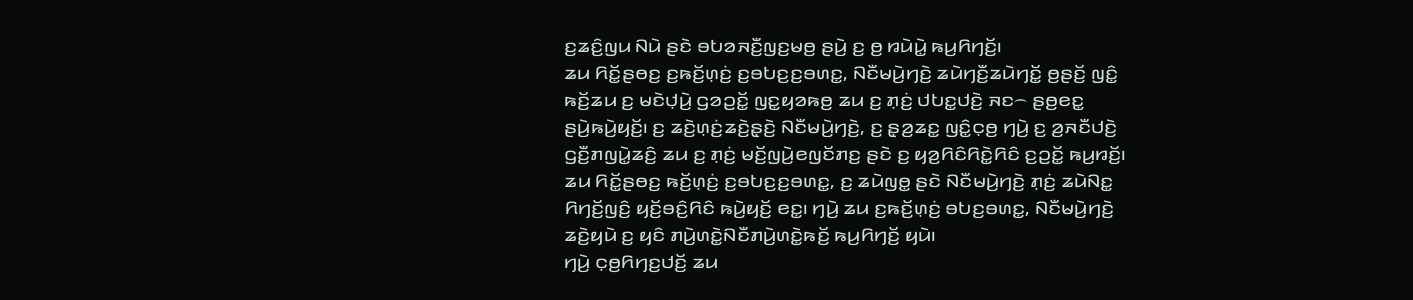ꤢ꤬ꤘꤢꤨ꤬ꤜꤣ ꤡꤣꤧ ꤔꤢꤧ ꤋꤝꤤꤏꤢꤪ꤬ꤜꤢ꤬ꤗꤥ꤬ ꤔꤣꤧ꤬ ꤢ꤬ ꤥ꤬ ꤙꤣꤧꤣꤧ꤭ ꤒꤣ꤬ꤖꤚꤢꤩ꤬꤯
ꤘꤣ ꤖꤢꤩ꤭ꤔꤥꤢ꤬ ꤢ꤬ꤒꤢꤩ꤬ꤛ꤫ꤢꤦ꤬ ꤢ꤬ꤋꤝꤢ꤬ꤢ꤬ꤋꤛꤢ꤭, ꤡꤢꤪꤗꤣꤧ꤬ꤚꤢꤧ꤬ ꤘꤣꤧꤚꤢꤪ꤬ꤘꤣꤧꤚꤢꤩ꤭ ꤥ꤬ꤔꤢꤩ꤬ ꤜꤢꤨ꤭ ꤒꤢꤩ꤬ꤘꤣ ꤢ꤬ ꤗꤢꤧꤓ꤫ꤣꤧ꤬ ꤞꤤꤑꤢꤩ꤭ ꤜꤢ꤭ꤟꤤꤒꤥ꤬ ꤘꤣ ꤢ꤬ ꤊ꤫ꤢꤦ꤬ ꤓꤝꤢ꤭ꤓꤢꤧ꤬ ꤏꤢ꤮ ꤔꤥ꤬ꤕꤢ꤭ ꤔꤣꤧ꤬ꤒꤣꤧ꤬ꤟꤢꤩ꤬꤯ ꤢ꤬ ꤘꤢꤧ꤬ꤛ꤫ꤢꤦ꤬ꤘꤢꤧ꤬ꤔ꤫ꤢꤧ꤬ ꤡꤢꤪꤗꤣꤧ꤬ꤚꤢꤧ꤬, ꤢ꤬ ꤔ꤫ꤤ꤬ꤘꤢ꤭ ꤜꤢꤨ꤭ꤍ꤫ꤥ꤬ ꤚꤣꤧ꤬ ꤢ꤬ ꤤ꤬ꤏꤢꤪꤓꤢꤧ꤬ ꤞꤢꤪ꤬ꤊꤜꤣꤧ꤭ꤘꤢꤨ꤬ ꤘꤣ ꤢ꤬ ꤊ꤫ꤢꤦ꤬ ꤗꤢꤩ꤬ꤜꤣꤧ꤬ꤕꤜꤢꤩꤊꤢ꤬ ꤔꤢꤧ ꤢ꤬ ꤟꤤ꤬ꤖꤢꤨꤖꤢꤧ꤭ꤖꤢꤨ ꤢ꤬ꤑꤢꤩ꤭ ꤒꤣ꤬ꤙꤢꤩ꤬꤯ ꤘꤣ ꤖꤢꤩ꤭ꤔꤥꤢ꤬ ꤒꤢꤩ꤬ꤛ꤫ꤢꤦ꤬ ꤢ꤬ꤋꤝꤢ꤬ꤢ꤬ꤋꤛꤢ꤭, ꤢ꤬ ꤘꤣꤧꤜꤥ꤭ ꤔꤢꤧ ꤡꤢꤪꤗꤣꤧ꤬ꤚꤢꤧ꤬ ꤊ꤫ꤢꤦ꤬ ꤘꤣꤧꤡꤢ꤭ ꤖꤚꤢꤩ꤬ꤜꤢꤨ꤬ ꤟꤢꤩ꤬ꤋꤢꤨ꤬ꤖꤢꤨ ꤒꤣꤧ꤬ꤟꤢꤩ꤬ ꤕꤢ꤭꤯ ꤚꤣꤧ꤬ ꤘꤣ ꤢ꤬ꤒꤢꤩ꤬ꤛ꤫ꤢꤦ꤬ ꤋꤝꤢ꤬ꤋꤛꤢ꤭, ꤡꤢꤪꤗꤣꤧ꤬ꤚꤢꤧ꤬ ꤘꤢꤧ꤬ꤟꤣꤧ ꤢ꤬ ꤟꤢꤨ ꤊꤣꤧ꤬ꤛꤢꤧ꤭ꤡꤢꤪꤊꤣꤧ꤬ꤛꤢꤧ꤭ꤒꤢꤩ꤬ ꤒꤣ꤬ꤖꤚꤢꤩ꤬ ꤟꤣꤧ꤯
ꤚꤣꤧ꤬ ꤍ꤫ꤥ꤬ꤖꤚꤢ꤬ꤓꤢꤩ꤬ ꤘꤣ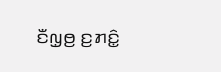ꤢꤪꤜ꤫ꤥ꤬ ꤢ꤬ꤊꤢꤨ꤭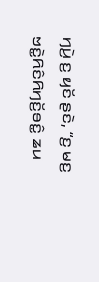ꤚꤣꤧ꤬ ꤢ꤬ ꤟꤢꤩ ꤔꤢꤧ, “ꤢ꤬ ꤗꤢ꤬ ꤠꤢꤧ꤭ꤖꤢꤨꤖꤚꤢꤩ꤬ꤋꤢꤨ꤭ ꤘꤣ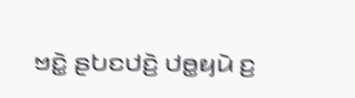ꤠꤢꤧ꤭ ꤔꤝꤢꤓꤢꤧ꤬ ꤓꤥ꤭ꤟꤣꤧ ꤢ꤬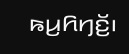ꤒꤣ꤬ꤖꤚꤢꤩ꤬꤯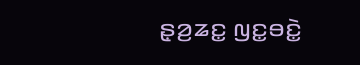ꤔ꤫ꤤ꤬ꤘꤢ꤭ ꤜꤢ꤭ꤋꤢꤧ꤭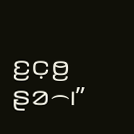ꤢ꤬ꤍ꤫ꤥ꤬ ꤔꤤ꤮꤯”